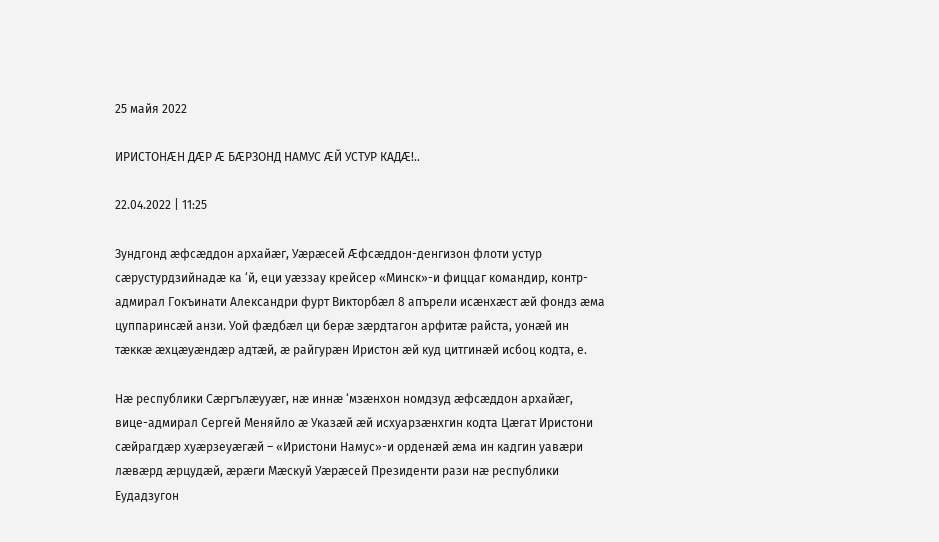25 майя 2022

ИРИСТОНӔН ДӔР Ӕ БӔРЗОНД НАМУС ӔЙ УСТУР КАДӔ!..

22.04.2022 | 11:25

Зундгонд ӕфсӕддон архайӕг, Уӕрӕсей Ӕфсӕддон-денгизон флоти устур сӕрустурдзийнадӕ ка ‘й, еци уӕззау крейсер «Минск»-и фиццаг командир, контр-адмирал Гокъинати Александри фурт Викторбӕл 8 апърели исӕнхӕст ӕй фондз ӕма цуппаринсӕй анзи. Уой фӕдбӕл ци берӕ зӕрдтагон арфитӕ райста, уонӕй ин тӕккӕ ӕхцӕуӕндӕр адтӕй, ӕ райгурӕн Иристон ӕй куд цитгинӕй исбоц кодта, е.

Нӕ республики Сӕргълӕууӕг, нӕ иннӕ ‘мзӕнхон номдзуд ӕфсӕддон архайӕг, вице-адмирал Сергей Меняйло ӕ Указӕй ӕй исхуарзӕнхгин кодта Цӕгат Иристони сӕйрагдӕр хуӕрзеуӕгӕй – «Иристони Намус»-и орденӕй ӕма ин кадгин уавӕри лӕвӕрд ӕрцудӕй, ӕрӕги Мӕскуй Уӕрӕсей Президенти рази нӕ республики Еудадзугон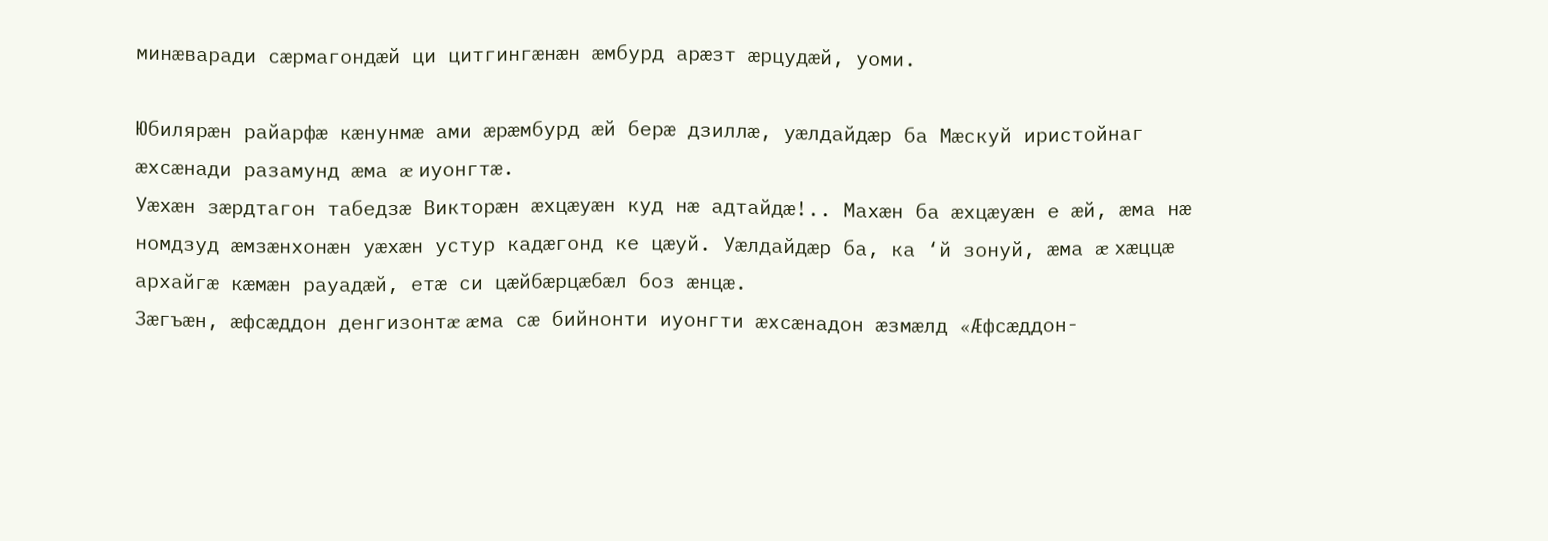минӕваради сӕрмагондӕй ци цитгингӕнӕн ӕмбурд арӕзт ӕрцудӕй, уоми.

Юбилярæн райарфæ кæнунмæ ами æрæмбурд æй берæ дзиллæ, уæлдайдæр ба Мæскуй иристойнаг æхсæнади разамунд æма æ иуонгтæ.
Уæхæн зæрдтагон табедзæ Викторæн æхцæуæн куд нæ адтайдæ!.. Махæн ба æхцæуæн е æй, æма нæ номдзуд æмзæнхонæн уæхæн устур кадæгонд ке цæуй. Уæлдайдæр ба, ка ‘й зонуй, æма æ хæццæ архайгæ кæмæн рауадæй, етæ си цæйбæрцæбæл боз æнцæ.
Зæгъæн, æфсæддон денгизонтæ æма сæ бийнонти иуонгти æхсæнадон æзмæлд «Æфсæддон-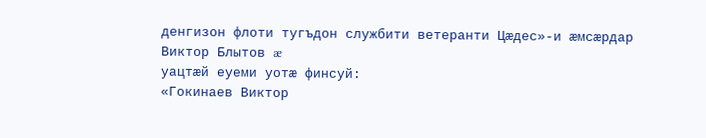денгизон флоти тугъдон службити ветеранти Цæдес»-и æмсæрдар Виктор Блытов æ
уацтæй еуеми уотæ финсуй:
«Гокинаев Виктор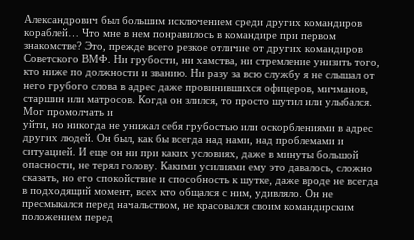Александрович был большим исключением среди других командиров кораблей… Что мне в нем понравилось в командире при первом знакомстве? Это, прежде всего резкое отличие от других командиров Советского ВМФ. Ни грубости, ни хамства, ни стремление унизить того, кто ниже по должности и званию. Ни разу за всю службу я не слышал от него грубого слова в адрес даже провинившихся офицеров, мичманов, старшин или матросов. Когда он злился, то просто шутил или улыбался. Мог промолчать и
уйти, но никогда не унижал себя грубостью или оскорблениями в адрес других людей. Он был, как бы всегда над нами, над проблемами и ситуацией. И еще он ни при каких условиях, даже в минуты большой опасности, не терял голову. Какими усилиями ему это давалось, сложно сказать, но его спокойствие и способность к шутке, даже вроде не всегда в подходящий момент, всех кто общался с ним, удивляло. Он не пресмыкался перед начальством, не красовался своим командирским положением перед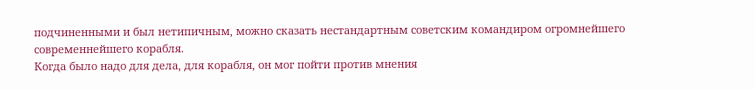подчиненными и был нетипичным, можно сказать нестандартным советским командиром огромнейшего современнейшего корабля.
Когда было надо для дела, для корабля, он мог пойти против мнения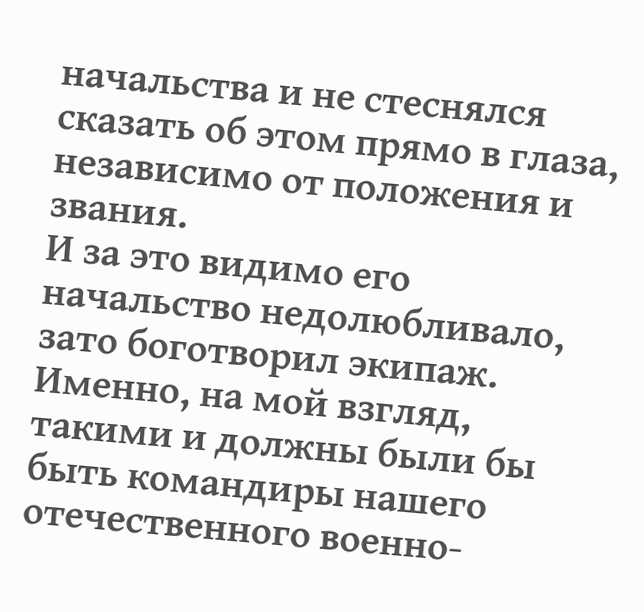начальства и не стеснялся сказать об этом прямо в глаза, независимо от положения и звания.
И за это видимо его начальство недолюбливало, зато боготворил экипаж. Именно, на мой взгляд, такими и должны были бы быть командиры нашего отечественного военно-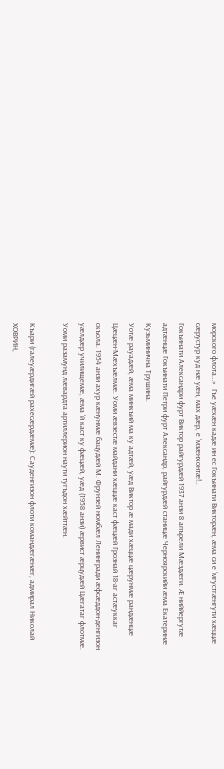морского флота…»  Гъе уæхæн кадæ ин ес Гокъинати Викторæн, æма си е ‘мгустгæнгути хæццæ сæрустур куд нæ уæн, мах дæр, е ‘мзæнхонтæ!..
Гокъинати Александри фурт Виктор райгурдæй 1937 анзи 8 апърели Мæздæги. Æ ниййергутæ адтæнцæ Гокъинати Петри фурт Александр, райгурдæй станицæ Черноярскийи æма Екатеринæ Кузьминична Трушина.
Уотæ рауадæй, æма минкъий ма ку адтæй, уæд Виктор æ мади хæццæ цæрунмæ рандæнцæ Цæцæн-Мæхъæлмæ. Уоми æвзестæ майдани хæццæ каст фæцæй Грознай 18-аг астæуккаг
скъола. 1954 анзи ахур кæнунмæ бацудæй М. Фрунзей номбæл Ленингради æфсæддон-денгизон уæлдæр училищемæ, æма ‘й каст ку фæцæй, уæд (1958 анзи) æрвист æрцудæй Цæгатаг флотмæ. Уоми разамунд лæвардта артиллерион наути тугъдон хæйттæн.

Къари (галеуæрдигæй рахесæрдæмæ): Сауденгизон флоти командæгæнæг, адмирал Николай ХОВРИН,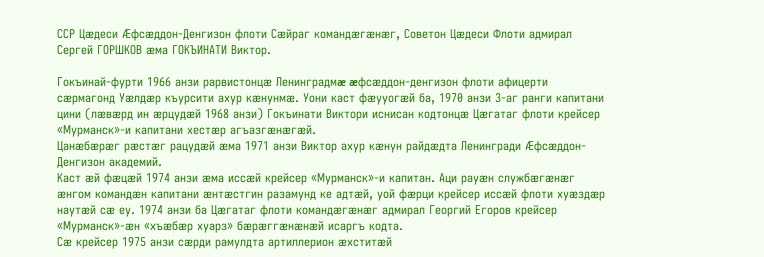ССР Цæдеси Æфсæддон-Денгизон флоти Сæйраг командæгæнæг, Советон Цæдеси Флоти адмирал Сергей ГОРШКОВ æма ГОКЪИНАТИ Виктор.

Гокъинай-фурти 1966 анзи рарвистонцæ Ленинградмæ æфсæддон-денгизон флоти афицерти сæрмагонд Уæлдæр къурсити ахур кæнунмæ. Уони каст фæууогæй ба, 1970 анзи 3-аг ранги капитани цини (лæвæрд ин æрцудæй 1968 анзи) Гокъинати Виктори иснисан кодтонцæ Цæгатаг флоти крейсер «Мурманск»-и капитани хестæр агъазгæнæгæй.
Цанæбæрæг рæстæг рацудæй æма 1971 анзи Виктор ахур кæнун райдæдта Ленингради Æфсæддон-Денгизон академий.
Каст æй фæцæй 1974 анзи æма иссæй крейсер «Мурманск»-и капитан. Аци рауæн службæгæнæг æнгом командæн капитани æнтæстгин разамунд ке адтæй, уой фæрци крейсер иссæй флоти хуæздæр наутæй сæ еу. 1974 анзи ба Цæгатаг флоти командæгæнæг адмирал Георгий Егоров крейсер «Мурманск»-æн «хъæбæр хуарз» бæрæггæнæнæй исаргъ кодта.
Сæ крейсер 1975 анзи сæрди рамулдта артиллерион æхститæй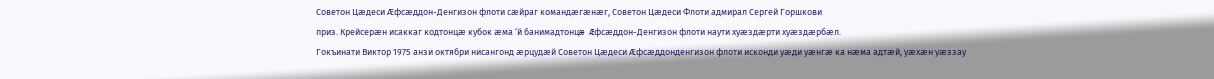Советон Цæдеси Æфсæддон-Денгизон флоти сæйраг командæгæнæг, Советон Цæдеси Флоти адмирал Сергей Горшкови
приз. Крейсерæн исаккаг кодтонцæ кубок æма ‘й банимадтонцæ Æфсæддон-Денгизон флоти наути хуæздæрти хуæздæрбæл.
Гокъинати Виктор 1975 анзи октябри нисангонд æрцудæй Советон Цæдеси Æфсæддонденгизон флоти исконди уæди уæнгæ ка нæма адтæй, уæхæн уæззау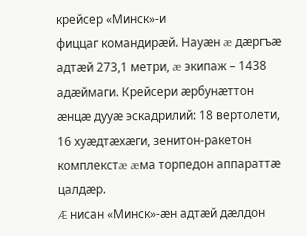крейсер «Минск»-и
фиццаг командирæй. Науæн æ дæргъæ адтæй 273,1 метри, æ экипаж – 1438 адæймаги. Крейсери æрбунæттон æнцæ дууæ эскадрилий: 18 вертолети, 16 хуæдтæхæги, зенитон-ракетон
комплекстæ æма торпедон аппараттæ цалдæр.
Æ нисан «Минск»-æн адтæй дæлдон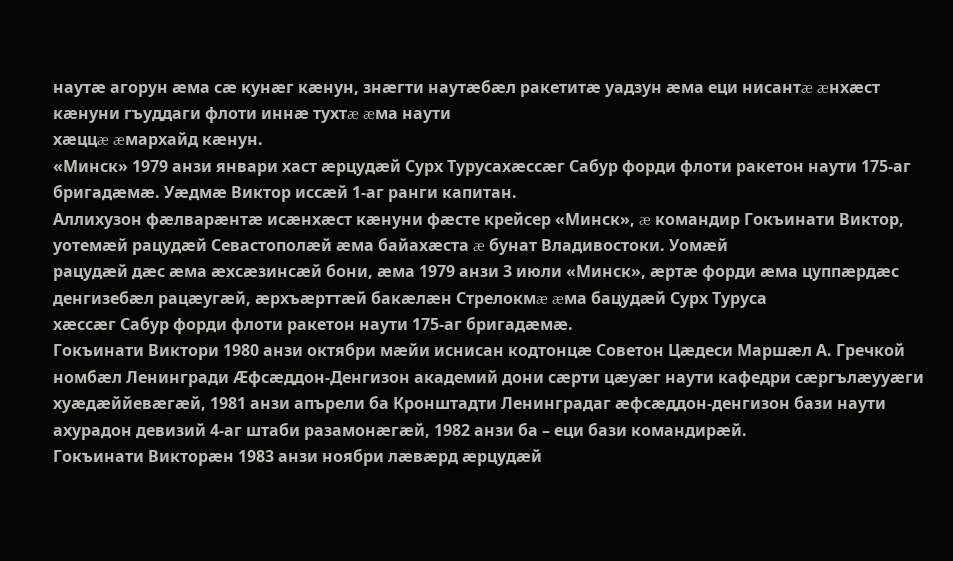наутæ агорун æма сæ кунæг кæнун, знæгти наутæбæл ракетитæ уадзун æма еци нисантæ æнхæст кæнуни гъуддаги флоти иннæ тухтæ æма наути
хæццæ æмархайд кæнун.
«Минск» 1979 анзи январи хаст æрцудæй Сурх Турусахæссæг Сабур форди флоти ракетон наути 175-аг бригадæмæ. Уæдмæ Виктор иссæй 1-аг ранги капитан.
Аллихузон фæлварæнтæ исæнхæст кæнуни фæсте крейсер «Минск», æ командир Гокъинати Виктор, уотемæй рацудæй Севастополæй æма байахæста æ бунат Владивостоки. Уомæй
рацудæй дæс æма æхсæзинсæй бони, æма 1979 анзи 3 июли «Минск», æртæ форди æма цуппæрдæс денгизебæл рацæугæй, æрхъæрттæй бакæлæн Стрелокмæ æма бацудæй Сурх Туруса
хæссæг Сабур форди флоти ракетон наути 175-аг бригадæмæ.
Гокъинати Виктори 1980 анзи октябри мæйи иснисан кодтонцæ Советон Цæдеси Маршæл А. Гречкой номбæл Ленингради Æфсæддон-Денгизон академий дони сæрти цæуæг наути кафедри сæргълæууæги хуæдæййевæгæй, 1981 анзи апърели ба Кронштадти Ленинградаг æфсæддон-денгизон бази наути ахурадон девизий 4-аг штаби разамонæгæй, 1982 анзи ба – еци бази командирæй.
Гокъинати Викторæн 1983 анзи ноябри лæвæрд æрцудæй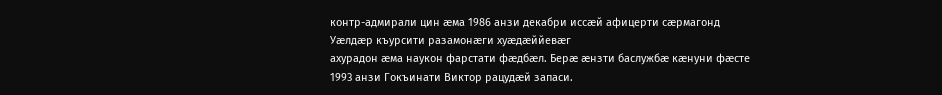контр-адмирали цин æма 1986 анзи декабри иссæй афицерти сæрмагонд Уæлдæр къурсити разамонæги хуæдæййевæг
ахурадон æма наукон фарстати фæдбæл. Берæ æнзти баслужбæ кæнуни фæсте 1993 анзи Гокъинати Виктор рацудæй запаси.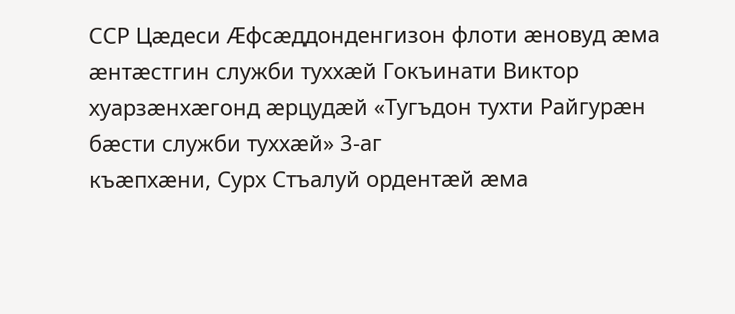ССР Цæдеси Æфсæддонденгизон флоти æновуд æма æнтæстгин служби туххæй Гокъинати Виктор хуарзæнхæгонд æрцудæй «Тугъдон тухти Райгурæн бæсти служби туххæй» 3-аг
къæпхæни, Сурх Стъалуй ордентæй æма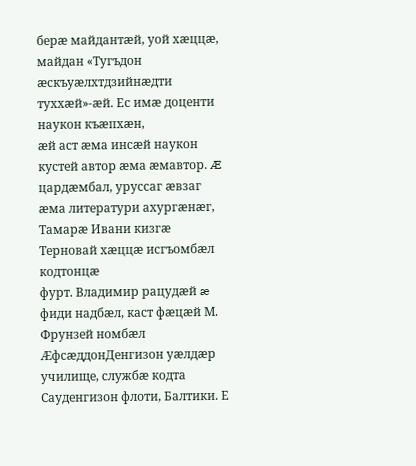берæ майдантæй, уой хæццæ, майдан «Тугъдон æскъуæлхтдзийнæдти туххæй»-æй. Ес имæ доценти наукон къæпхæн,
æй аст æма инсæй наукон кустей автор æма æмавтор. Æ цардæмбал, уруссаг æвзаг æма литератури ахургæнæг, Тамарæ Ивани кизгæ Терновай хæццæ исгъомбæл кодтонцæ
фурт. Владимир рацудæй æ фиди надбæл, каст фæцæй М. Фрунзей номбæл ÆфсæддонДенгизон уæлдæр училище, службæ кодта Сауденгизон флоти, Балтики. Е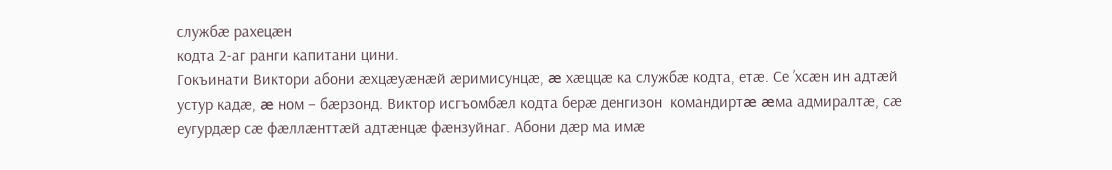службæ рахецæн
кодта 2-аг ранги капитани цини.
Гокъинати Виктори абони æхцæуæнæй æримисунцæ, æ хæццæ ка службæ кодта, етæ. Се ’хсæн ин адтæй устур кадæ, æ ном – бæрзонд. Виктор исгъомбæл кодта берæ денгизон  командиртæ æма адмиралтæ, сæ еугурдæр сæ фæллæнттæй адтæнцæ фæнзуйнаг. Абони дæр ма имæ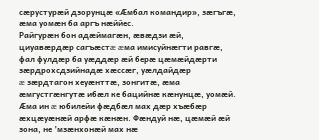сæрустурæй дзорунцæ «Æмбал командир», зæгъгæ, æма уомæн ба аргъ нæййес.
Райгурæн бон адæймагæн, æвæдзи æй, циуавæрдæр сагъæстæ æма имисуйнæгти равгæ, фал фулдæр ба уæддæр æй берæ цæмæйдæрти зæрдрохсдзийнадæ хæссæг, уæлдайдæр
æ зæрдтагон хеуæнттæ, зонгитæ, æма æмгустгæнгутæ ибæл ке бацийнæ кæнунцæ, уомæй. Æма ин æ юбилейи фæдбæл мах дæр хъæбæр æхцæуæнæй арфæ кæнæн. Фæндуй нæ, цæмæй æй зона, не ’мзæнхонæй мах нæ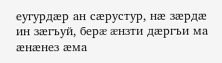еугурдæр ан сæрустур, нæ зæрдæ ин зæгъуй, берæ æнзти дæргъи ма æнæнез æма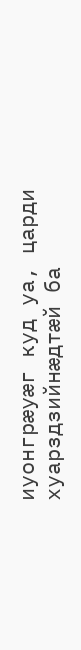иуонгрæуæг куд уа, царди хуарздзийнæдтæй ба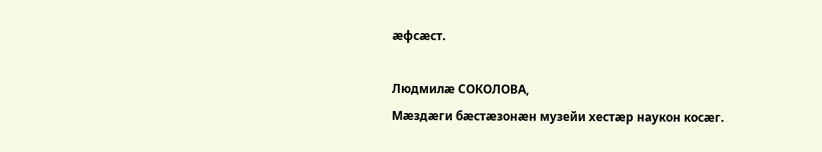æфсæст.

Людмилæ СОКОЛОВА,
Мæздæги бæстæзонæн музейи хестæр наукон косæг.